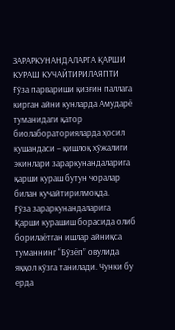ЗАРАРКУНАНДАЛАРГА ҚАРШИ КУРАШ КУЧАЙТИРИЛАЯПТИ
Ғўза парвариши қизғин паллага кирган айни кунларда Амударё туманидаги қатор биолабораторияларда ҳосил кушандаси – қишлоқ хўжалиги экинлари зараркунандаларига қарши кураш бутун чоралар билан кучайтирилмоқда.
Ғўза зараркунандаларига Қарши курашиш борасида олиб борилаётган ишлар айниқса туманнинг “Бўзёп” овулида яққол кўзга танилади. Чунки бу ерда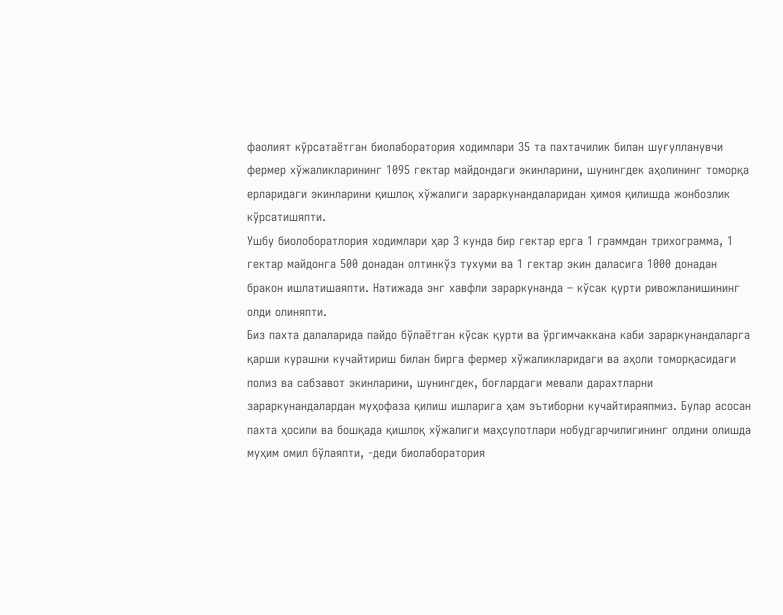фаолият кўрсатаётган биолаборатория ходимлари 35 та пахтачилик билан шуғулланувчи фермер хўжаликларининг 1095 гектар майдондаги экинларини, шунингдек аҳолининг томорқа ерларидаги экинларини қишлоқ хўжалиги зараркунандаларидан ҳимоя қилишда жонбозлик кўрсатишяпти.
Ушбу биолоборатлория ходимлари ҳар 3 кунда бир гектар ерга 1 граммдан трихограмма, 1 гектар майдонга 500 донадан олтинкўз тухуми ва 1 гектар экин даласига 1000 донадан бракон ишлатишаяпти. Натижада энг хавфли зараркунанда – кўсак қурти ривожланишининг олди олиняпти.
Биз пахта далаларида пайдо бўлаётган кўсак қурти ва ўргимчаккана каби зараркунандаларга қарши курашни кучайтириш билан бирга фермер хўжаликларидаги ва аҳоли томорқасидаги полиз ва сабзавот экинларини, шунингдек, боғлардаги мевали дарахтларни зараркунандалардан муҳофаза қилиш ишларига ҳам эътиборни кучайтираяпмиз. Булар асосан пахта ҳосили ва бошқада қишлоқ хўжалиги маҳсулотлари нобудгарчилигининг олдини олишда муҳим омил бўлаяпти, -деди биолаборатория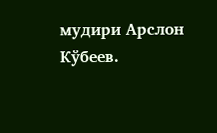мудири Арслон Кўбеев.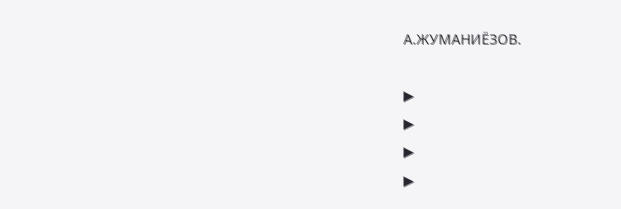А.ЖУМАНИЁЗОВ.

▶
▶
▶
▶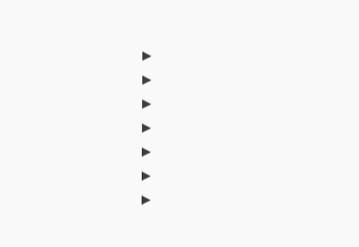▶
▶
▶
▶
▶
▶
▶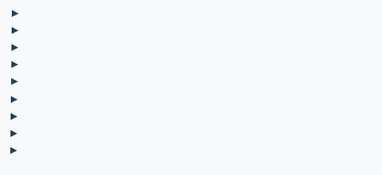▶
▶
▶
▶
▶
▶
▶
▶
▶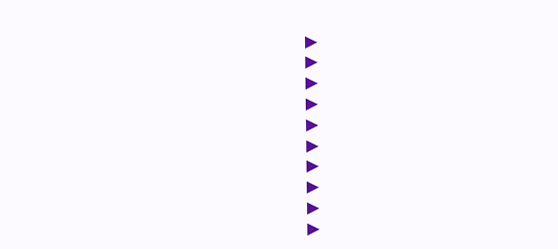▶
▶
▶
▶
▶
▶
▶
▶
▶
▶